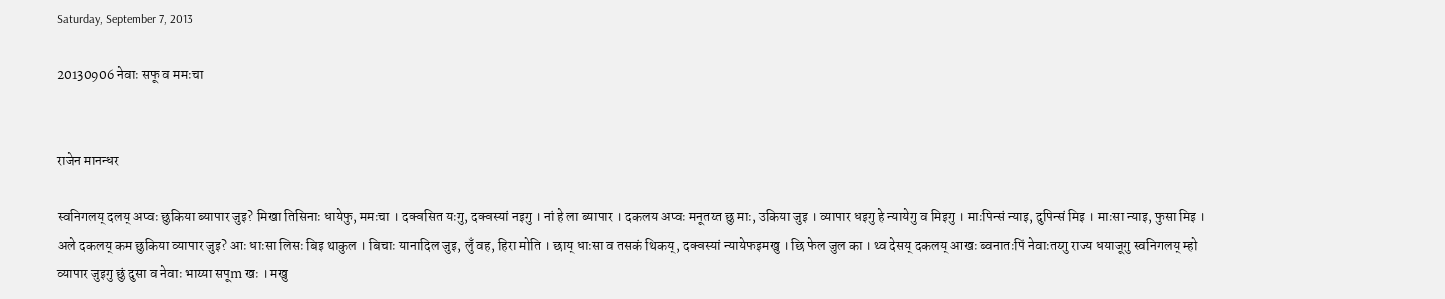Saturday, September 7, 2013

20130906 नेवाः सफू व ममःचा


राजेन मानन्धर

स्वनिगलय् दलय् अप्वः छुकिया ब्यापार जुइ? मिखा तिसिनाः धायेफु, ममःचा । दक्वसित यःगु, दक्वस्यां नइगु । नां हे ला ब्यापार । दकलय अप्वः मनूतय्त छु माः, उकिया जुइ । व्यापार धइगु हे न्यायेगु व मिइगु । माःपिन्सं न्याइ, दुपिन्सं मिइ । माःसा न्याइ, फुसा मिइ । अले दकलय् कम छुकिया व्यापार जुइ? आः धाःसा लिसः बिइ थाकुल । बिचाः यानादिल जुइ, लुँ वह, हिरा मोति । छाय् धाःसा व तसकं थिकय्, दक्वस्यां न्यायेफइमखु । छि फेल जुल का । थ्व देसय् दकलय् आखः ब्वनातःपिं नेवाःतय्गु राज्य धयाजूगु स्वनिगलय् म्हो व्यापार जुइगु छुं दुसा व नेवाः भाय्या सपूm खः । मखु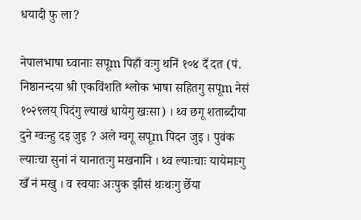धयादी फु ला?

नेपालभाषा घ्वानाः सपूm पिहाँ वःगु थनिं १०४ दँ दत (पं. निष्ठानन्दया श्री एकविंशति श्लोक भाषा सहितगु सपूm नेसं १०२९लय् पिदंगु ल्याखं धायेगु खःसा) । थ्व छगू शताब्दीया दुने ग्वःन्हु दइ जुइ ? अले ग्वगू सपूm पिदन जुइ । पुवंक ल्याःचा सुनां नं यानातःगु मखनानि । थ्व ल्याःचाः यायेमाःगु खँ नं मखु । व स्वयाः अःपुक झीसं थःथःगु छेँया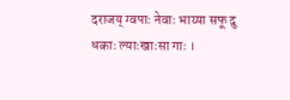दराजय् ग्वपाः नेवाः भाय्या सफू दु धकाः ल्याःखाःसा गाः ।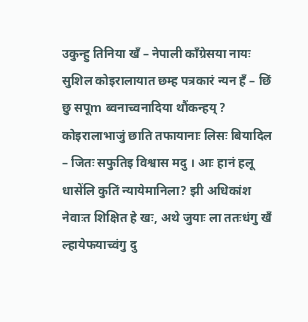उकुन्हु तिनिया खँ – नेपाली काँग्रेसया नायः सुशिल कोइरालायात छम्ह पत्रकारं न्यन हँ – छिं छु सपूm ब्वनाच्वनादिया थौंकन्हय् ? कोइरालाभाजुं छाति तफायानाः लिसः बियादिल – जितः सफुतिइ विश्वास मदु । आः हानं हलू धासेंलि कुतिं न्यायेमानिला? झी अधिकांश नेवाःत शिक्षित हे खः, अथे जुयाः ला ततःधंगु खँ ल्हायेफयाच्वंगु दु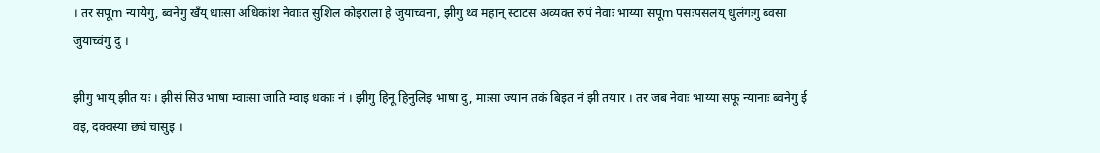। तर सपूm न्यायेगु, ब्वनेगु खँय् धाःसा अधिकांश नेवाःत सुशिल कोइराला हे जुयाच्वना, झीगु थ्व महान् स्टाटस अव्यक्त रुपं नेवाः भाय्या सपूm पसःपसलय् धुलंगःगु ब्वसा जुयाच्वंगु दु ।

झीगु भाय् झीत यः । झीसं सिउ भाषा म्वाःसा जाति म्वाइ धकाः नं । झीगु हिनू हिनुलिइ भाषा दु, माःसा ज्यान तकं बिइत नं झी तयार । तर जब नेवाः भाय्या सफू न्यानाः ब्वनेगु ई वइ, दक्वस्या छ्यं चासुइ ।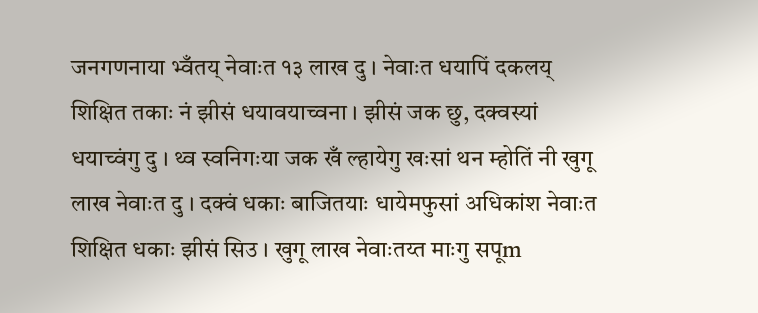जनगणनाया भ्वँतय् नेवाःत १३ लाख दु । नेवाःत धयापिं दकलय् शिक्षित तकाः नं झीसं धयावयाच्वना । झीसं जक छु, दक्वस्यां धयाच्वंगु दु । थ्व स्वनिगःया जक खँ ल्हायेगु खःसां थन म्होतिं नी खुगू लाख नेवाःत दु । दक्वं धकाः बाजितयाः धायेमफुसां अधिकांश नेवाःत शिक्षित धकाः झीसं सिउ । खुगू लाख नेवाःतय्त माःगु सपूm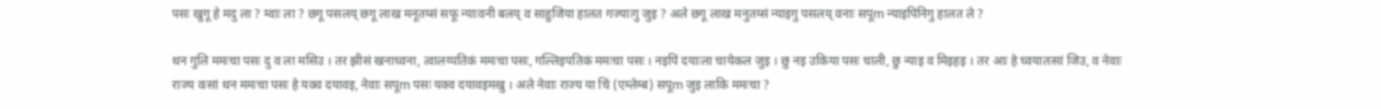पसः खुगू हे मदु ला ? म्वाः ला ? छगू पसलय् छगू लाख मनूतय्सं सफू न्याःवनी बलय् व साहुजिया हालत गज्याःगु जुइ ? अले छगू लाख मनुतय्सं न्याइगु पसलय् वनाः सपूm न्याइपिनिगु हालत ले ?

थन गुलि ममःचा पसः दु व ला मसिउ । तर झीसं खनाच्वना, त्वालय्पतिकं ममःचा पसः, गल्लिइपतिकं ममःचा पसः । नइपिं दयाःला चायेकल जुइ । छु नइ उकिया पसः चाली, छु न्याइ व मिइहइ । तर आः हे च्वयातःसां जिउ, व नेवाः राज्य वःसां थन ममःचा पसः हे यक्व दयावइ, नेवाः सपूm पसः यक्व दयावइमखु । अले नेवाः राज्य या चिं (एम्लेम्ब) सपूm जुइ लाकि ममःचा ?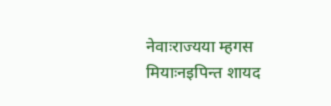नेवाःराज्यया म्हगस मियाःनइपिन्त शायद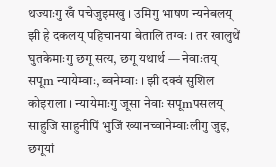थज्याःगु खँ पचेजुइमखु । उमिगु भाषण न्यनेबलय् झी हे दकलय् पहिचानया बेतालि तग्वः । तर खालुथें घुतकेमाःगु छगू सत्य, छगू यथार्थ — नेवाःतय् सपूm न्यायेम्वाः, ब्वनेम्वाः । झी दक्वं सुशिल कोइराला । न्यायेमाःगु जूसा नेवाः सपूmपसलय् साहुजि साहुनीपिं भुजिं ख्यानच्वानेम्वाःलीगु जुइ, छगूयां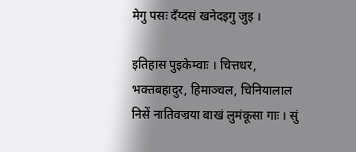मेगु पसः दँय्दसं खनेदइगु जुइ ।

इतिहास पुइकेम्वाः । चित्तधर, भक्तबहादुर, हिमाञ्चल, चिनियालाल निसें नातिवज्रया बाखं लुमंकूसा गाः । सुं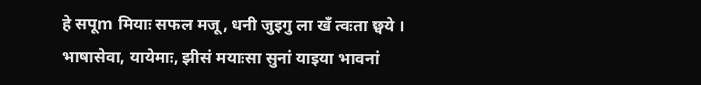हे सपूm मियाः सफल मजू, धनी जुइगु ला खँ त्वःता छ्वये । भाषासेवा, यायेमाः, झीसं मयाःसा सुनां याइया भावनां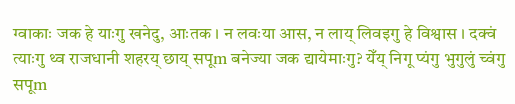ग्वाकाः जक हे याःगु खनेदु, आःतक । न लवःया आस, न लाय् लिवइगु हे विश्वास । दक्वं त्याःगु थ्व राजधानी शहरय् छाय् सपूm बनेज्या जक द्यायेमाःगु? येँय् निगू प्यंगु भुगुलुं च्वंगु सपूm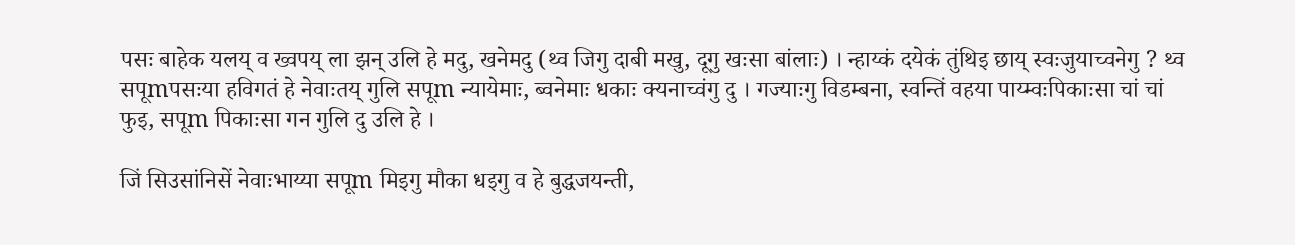पसः बाहेक यलय् व ख्वपय् ला झन् उलि हे मदु, खनेमदु (थ्व जिगु दाबी मखु, दूगु खःसा बांलाः) । न्हाय्कं दयेकं तुंथिइ छाय् स्वःजुयाच्वनेगु ? थ्व सपूmपसःया हविगतं हे नेवाःतय् गुलि सपूm न्यायेमाः, ब्वनेमाः धकाः क्यनाच्वंगु दु । गज्याःगु विडम्बना, स्वन्तिं वहया पाय्म्वःपिकाःसा चां चां फुइ, सपूm पिकाःसा गन गुलि दु उलि हे ।

जिं सिउसांनिसें नेवाःभाय्या सपूm मिइगु मौका धइगु व हे बुद्धजयन्ती,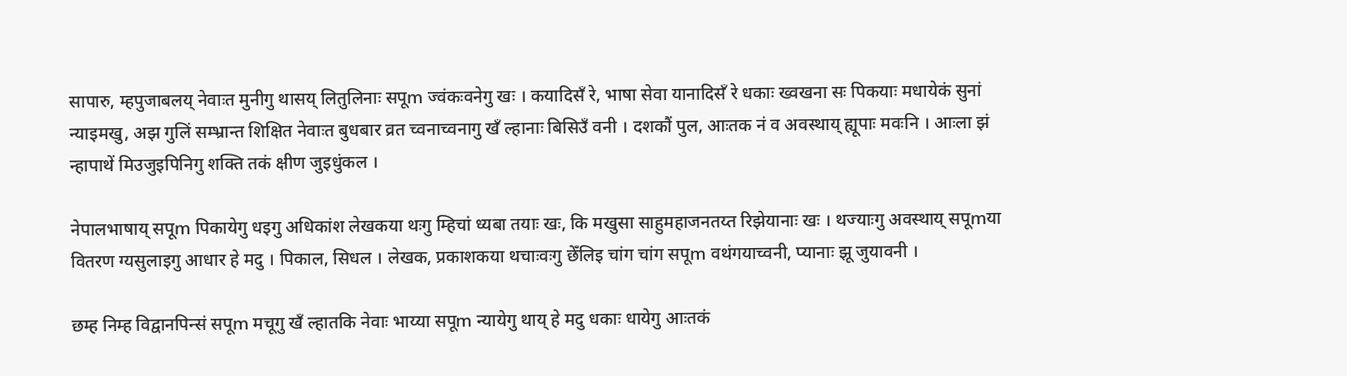सापारु, म्हपुजाबलय् नेवाःत मुनीगु थासय् लितुलिनाः सपूm ज्वंकःवनेगु खः । कयादिसँ रे, भाषा सेवा यानादिसँ रे धकाः ख्वखना सः पिकयाः मधायेकं सुनां न्याइमखु, अझ गुलिं सम्भ्रान्त शिक्षित नेवाःत बुधबार व्रत च्वनाच्वनागु खँ ल्हानाः बिसिउँ वनी । दशकौं पुल, आःतक नं व अवस्थाय् ह्यूपाः मवःनि । आःला झं न्हापाथें मिउजुइपिनिगु शक्ति तकं क्षीण जुइधुंकल ।

नेपालभाषाय् सपूm पिकायेगु धइगु अधिकांश लेखकया थःगु म्हिचां ध्यबा तयाः खः, कि मखुसा साहुमहाजनतय्त रिझेयानाः खः । थज्याःगु अवस्थाय् सपूmया वितरण ग्यसुलाइगु आधार हे मदु । पिकाल, सिधल । लेखक, प्रकाशकया थचाःवःगु छेँलिइ चांग चांग सपूm वथंगयाच्वनी, प्यानाः झू जुयावनी ।

छम्ह निम्ह विद्वानपिन्सं सपूm मचूगु खँ ल्हातकि नेवाः भाय्या सपूm न्यायेगु थाय् हे मदु धकाः धायेगु आःतकं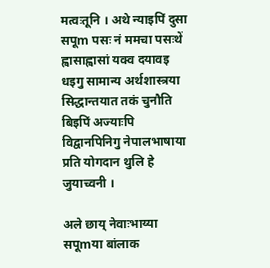मत्वःतूनि । अथे न्याइपिं दुसा सपूm पसः नं ममचा पसःथें ह्वासाह्वासां यक्व दयावइ धइगु सामान्य अर्थशास्त्रया सिद्धान्तयात तकं चुनौति बिइपिं अज्याःपि विद्वानपिनिगु नेपालभाषाया प्रति योगदान थुलि हे जुयाच्वनी ।

अले छाय् नेवाःभाय्या सपूmया बांलाक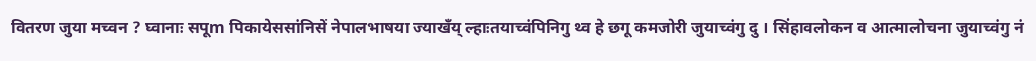वितरण जुया मच्वन ? घ्वानाः सपूm पिकायेससांनिसें नेपालभाषया ज्याखँय् ल्हाःतयाच्वंपिनिगु थ्व हे छगू कमजोरी जुयाच्वंगु दु । सिंहावलोकन व आत्मालोचना जुयाच्वंगु नं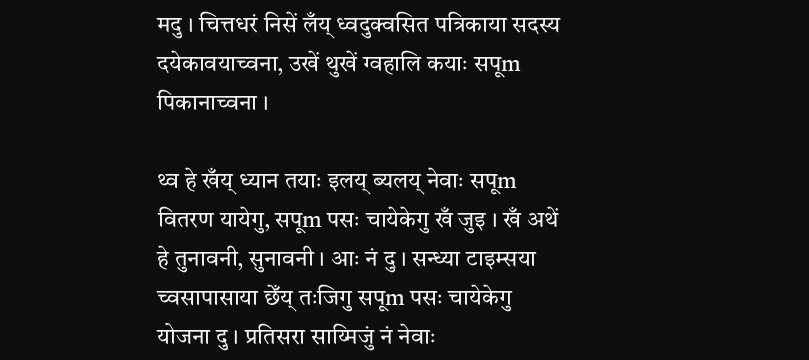मदु । चित्तधरं निसें लँय् ध्वदुक्वसित पत्रिकाया सदस्य दयेकावयाच्वना, उखें थुखें ग्वहालि कयाः सपूm पिकानाच्वना ।

थ्व हे खँय् ध्यान तयाः इलय् ब्यलय् नेवाः सपूm वितरण यायेगु, सपूm पसः चायेकेगु खँ जुइ । खँ अथें हे तुनावनी, सुनावनी । आः नं दु । सन्ध्या टाइम्सया च्वसापासाया छेँय् तःजिगु सपूm पसः चायेकेगु योजना दु । प्रतिसरा साय्मिजुं नं नेवाः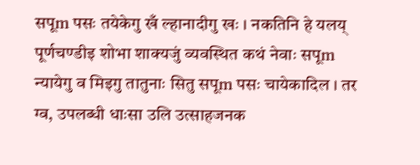सपूm पसः तयेकेगु खँ ल्हानादीगु खः । नकतिनि हे यलय् पूर्णचण्डीइ शोभा शाक्यजुं व्यवस्थित कथं नेवाः सपूm न्यायेगु व मिइगु तातुनाः सितु सपूm पसः चायेकादिल । तर ग्व, उपलब्धी धाःसा उलि उत्साहजनक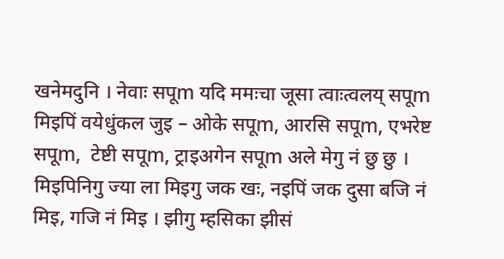खनेमदुनि । नेवाः सपूm यदि ममःचा जूसा त्वाःत्वलय् सपूm मिइपिं वयेधुंकल जुइ – ओके सपूm, आरसि सपूm, एभरेष्ट सपूm,  टेष्टी सपूm, ट्राइअगेन सपूm अले मेगु नं छु छु । मिइपिनिगु ज्या ला मिइगु जक खः, नइपिं जक दुसा बजि नं मिइ, गजि नं मिइ । झीगु म्हसिका झीसं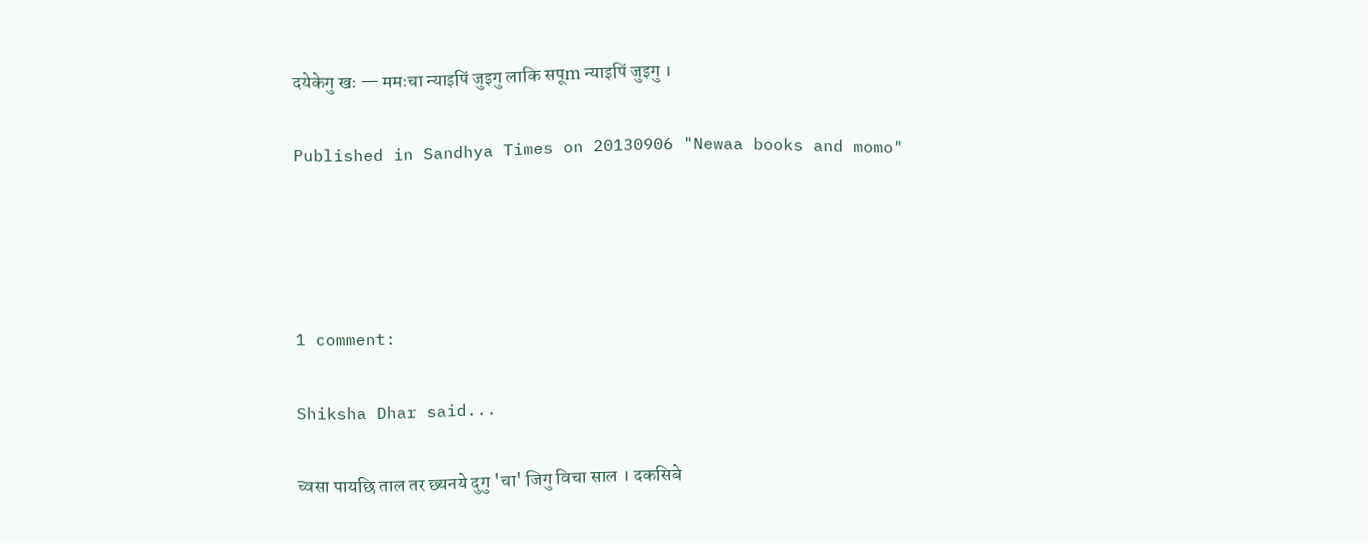दयेकेगु खः — ममःचा न्याइपिं जुइगु लाकि सपूm न्याइपिं जुइगु ।

Published in Sandhya Times on 20130906 "Newaa books and momo"




1 comment:

Shiksha Dhar said...

च्वसा पायछि ताल तर छ्यनये दुगु 'चा' जिगु विचा साल । दकसिबे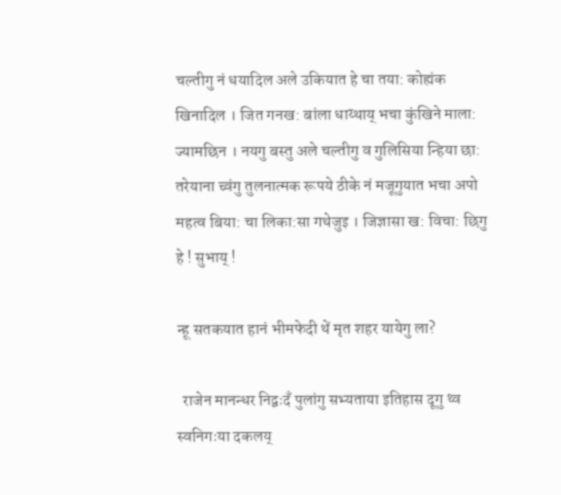चल्तीगु नं धयादिल अले उकियात हे चा तया: कोह्यंक खिनादिल । जित गनख: बांला धाय्थाय् भचा कुंखिने माला: ज्यामछिन । नयगु बस्तु अले चल्तीगु व गुलिसिया न्हिया छा: तरेयाना च्वंगु तुलनात्मक रूपये ठीके नं मजूगुयात भचा अपो महत्व बिया: चा लिका:सा गथेजुइ । जिज्ञासा ख: विचा: छिगु हे ! सुभाय् !

न्हू सतकयात हानं भीमफेदी थें मृत शहर यायेगु ला?

  राजेन मानन्धर निद्वःदँ पुलांगु सभ्यताया इतिहास दूगु थ्व स्वनिगःया दकलय्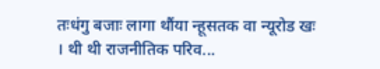तःधंगु बजाः लागा थौंया न्हूसतक वा न्यूरोड खः । थी थी राजनीतिक परिव...